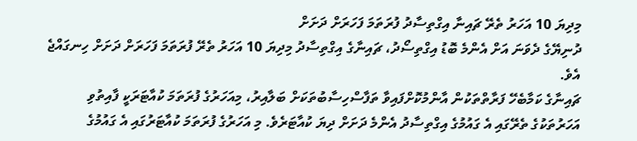މިދިޔަ 10 އަހަރު ތެރޭ ޗައިނާ އިގްތިސާދު ފުރަތަމަ ފަހަރަށް ދަށަށް
ދުނިޔޭގެ ދެވަނަ އަށް އެންމެ ބޮޑު އިގްތިސޯދު، ޗައިނާގެ އިގްތިސާދު މިދިޔަ 10 އަހަރު ތެރޭ ފުރަތަމަ ފަހަރަށް ދަށަށް ހިނގައްޖެ އެވެ.
ޗައިނާގެ ކަމާބެހޭ ފަރާތްތަކުން އާންމުކޮށްފައިވާ ތަފާސްހިސާބުތަކަށް ބަލާއިރު، މިއަހަރުގެ ފުރަތަމަ ކުއާޓަރަކީ ފާއިތުވި އަހަރުތަކުގެ ތެރޭގައި އެ ގައުމުގެ އިގްތިސާދު އެންމެ ދަށަށް ދިޔަ ކުއާޓަރެވެ. މި އަހަރުގެ ފުރަތަމަ ކުއާޓަރުގައި އެ ގައުމުގެ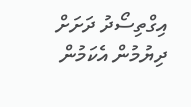އިގްތިސޯދު ދަށަށް ދިޔުމުން އެކަމުން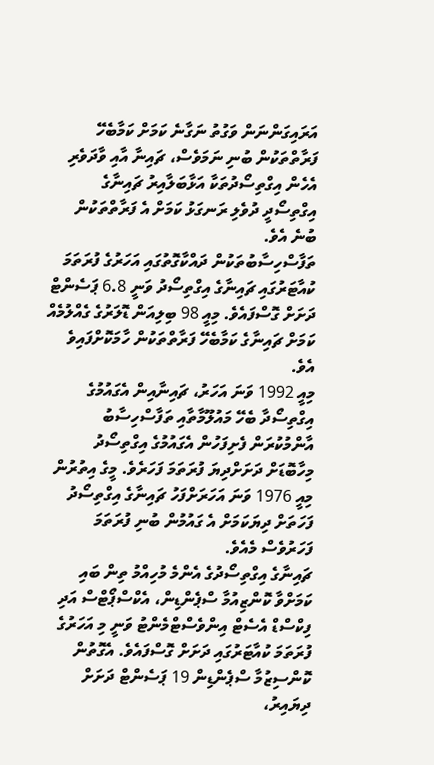އަރައިގަންނަން ވަގުތު ނަގާނެ ކަމަށް ކަމާބެހޭ ފަރާތްތަކުން ބުނި ނަމަވެސް، ޗައިނާ އާއި ވާދަވެރި އެހެން އިގްތިސޯދުތަކާ އަޅާބަލާއިރު ޗައިނާގެ އިގްތިސޯދީ ދުވެލި ރަނގަޅު ކަމަށް އެ ފަރާތްތަކުން ބުނެ އެވެ.
ތަފާސްހިސާބުތަކުން ދައްކާގޮތުގައި އަހަރުގެ ފުރަތަމަ ކުއާޓަރުގައި ޗައިނާގެ އިގްތިސޯދު ވަނީ 6.8 ޕަސެންޓް ދަށަށް ގޮސްފައެވެ. މިއީ 98 ބިލިއަން ޑޮލަރުގެ ގެއްލުމެއް ކަމަށް ޗައިނާގެ ކަމާބެހޭ ފަރާތްތަކުން ހާމަކޮށްފައިވެ އެވެ.
މިއީ 1992 ވަނަ އަހަރު، ޗައިނާއިން އެގައުމުގެ އިގްތިސޯދާ ބެހޭ މައުލޫމާތާއި ތަފާސްހިސާބު އާންމުކުރަން ފެށިފަހުން އެގައުމުގެ އިގްތިސޯދު މިހާބޮޑަށް ދަށަށްދިޔަ ފުރަތަމަ ފަހަރެވެ. މީގެ އިތުރުން މިއީ 1976 ވަނަ އަހަރަށްފަހު ޗައިނާގެ އިގްތިސޯދު ފަހަތަށް ދިޔަކަމަށް އެ ގައުމުން ބުނި ފުރަތަމަ ފަހަރުވެސް މެއެވެ.
ޗައިނާގެ އިގްތިސޯދުގެ އެންމެ މުހިއްމު ތިން ބައި ކަމަށްވާ ކޮންޒިއުމާ ސްޕެންޑިން، އެކްސްޕޯޓްސް އަދި ފިކްސްޑް އެސެޓް އިންވެސްޓްމެންޓު ވަނީ މި އަހަރުގެ ފުރަތަމަ ކުއާޓަރުގައި ދަށަށް ގޮސްފައެވެ. އެގޮތުން ކޮންސިޒުމާ ސްޕެންޑިން 19 ޕަސެންޓް ދަށަށް ދިޔައިރު،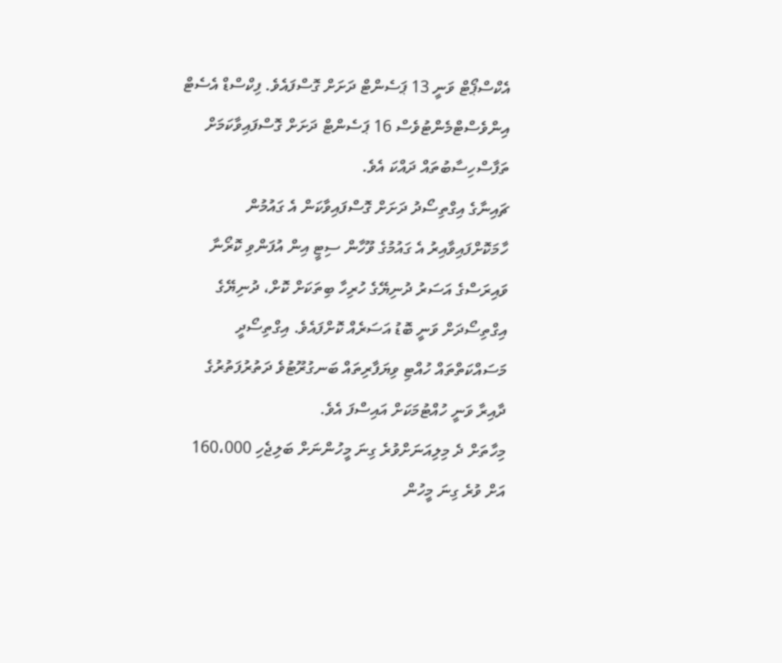އެކްސްޕޯޓް ވަނީ 13 ޕަސެންޓް ދަށަށް ގޮސްފައެވެ. ފިކްސްޑް އެސެޓް އިންވެސްޓްމެންޓުވެސް 16 ޕަސެންޓް ދަށަށް ގޮސްފައިވާކަމަށް ތަފާސްހިސާބުތައް ދައްކަ އެވެ.
ޗައިނާގެ އިގްތިސޯދު ދަށަށް ގޮސްފައިވާކަން އެ ގައުމުން ހާމަކޮށްފައިވާއިރު އެ ގައުމުގެ ވޫހާން ސިޓީ އިން އުފަންވި ކޮރޯނާ ވައިރަސްގެ އަސަރު ދުނިޔޭގެ ހުރިހާ ބިތަކަށް ކޮށް، ދުނިޔޭގެ އިގްތިސޯދަށް ވަނީ ބޮޑު އަސަރެއް ކޮށްފައެވެ. އިގްތިސޯދީ މަސައްކަތްތައް ހުއްޓި ވިޔަފާރިތައް ބަނގުރޫޓުވެ ދަތުރުފަތުރުގެ ދާއިރާ ވަނީ ހުއްޓުމަކަށް އައިސްފަ އެވެ.
މިހާތަށް ދެ މިލިއަނަށްވުރެ ގިނަ މީހުންނަށް ބަލިޖެހި 160،000 އަށް ވުރެ ގިނަ މީހުން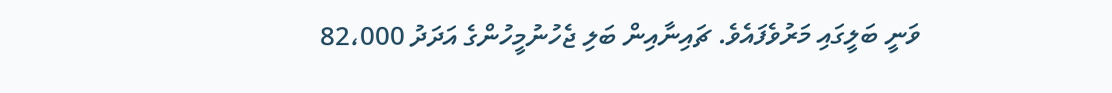ވަނީ ބަލީގައި މަރުވެފައެވެ. ޗައިނާއިން ބަލި ޖެހުނުމީހުންގެ އަދަދު 82،000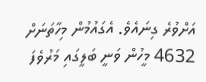އަށްވުރެ ގިނައެވެ. އެގައުމުން މިހާތަނަށް 4632 މީހުން ވަނީ ބަލީގައި މަރުވެފަ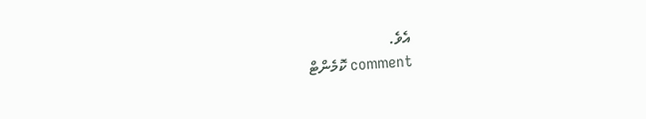އެވެ.
comment ކޮމެންޓް